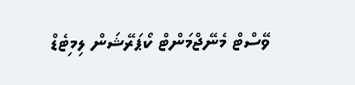ވޭސްޓް މެނޭޖްމަންޓް ކޯޕަރޭޝަން ލިމިޓެޑް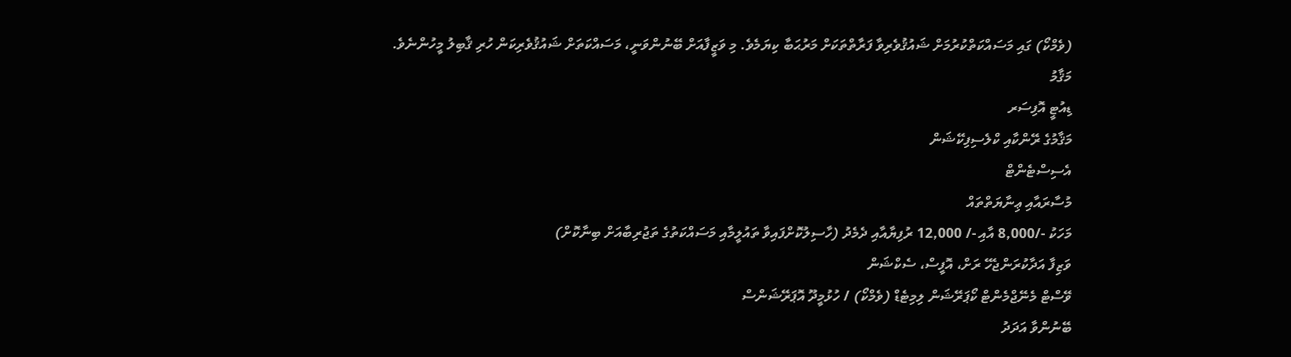(ވެމްކޯ) ގައި މަސައްކަތްކުރުމަށް ޝައުޤުވެރިވާ ފަރާތްތަކަށް މަރުޙަބާ ކިޔަމެވެ. މި ވަޒީފާއަށް ބޭނުންވަނީ، މަސައްކަތަށް ޝައުޤުވެރިކަން ހުރި ޤާބިލު މީހުންނެވެ.
މަޤާމު
ޑިއުޓީ އޮފިސަރ
މަޤާމުގެ ރޭންކާއި ކްލެސިފިކޭޝަން
އެސިސްޓެންޓް
މުސާރައާއި ޢިނާޔަތްތައް
މަހަކު -/8,000 އާއި -/ 12,000 ރުފިޔާއާއި ދެމެދު (ހާސިލުކޮށްފައިވާ ތައުލީމާއި މަސައްކަތުގެ ތަޖުރިބާއަށް ބިނާކޮށް)
ވަޒިފާ އަދާކުރަންޖެހޭ ރަށް، އޮފީސް، ސެކްޝަން
ވޭސްޓް މެނޭޖްމެންޓް ކޯޕަރޭޝަން ލިމިޓެޑް (ވެމްކޯ) / ހުޅުމީދޫ އޮޕަރޭޝަންސް
ބޭނުންވާ އަދަދު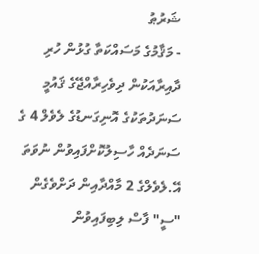ޝަރުޠު
- މަޤާމުގެ މަސައްކަތާ ގުޅުން ހުރި ދާއިރާއަކުން ދިވެހިރާއްޖޭގެ ޤައުމީ ސަނަދުތަކުގެ އޮނިގަނޑުގެ ލެވެލް 4 ގެ ސަނަދެއް ހާސިލުކޮށްފައިވުން ނުވަތަ އޭ.ލެވެލްގެ 2 މާއްދާއިން ދަށްވެގެން "ސީ" ފާސް ލިބިފައިވުން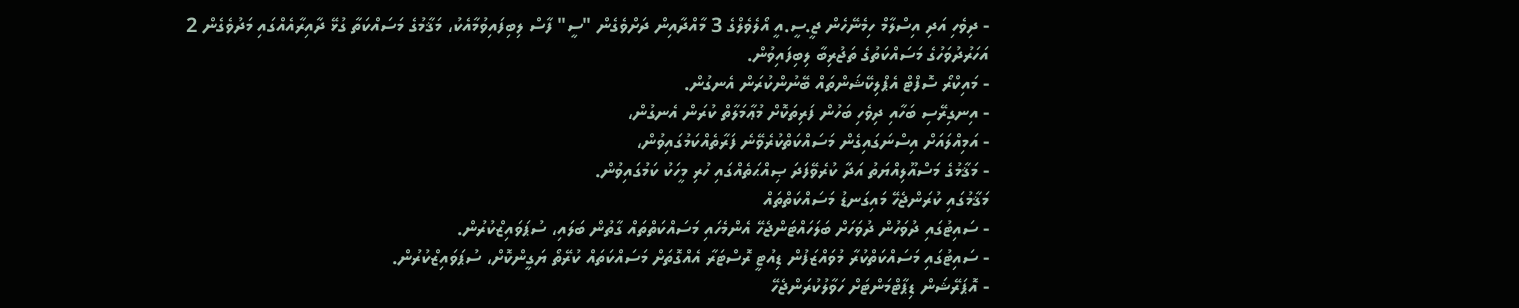- ދިވެހި އަދި އިސްލާމް ހިމެނޭހެން ޖީ.ސީ.އީ އޯލެވެލްގެ 3 މާއްދާއިން ދަށްވެގެން "ސީ" ފާސް ލިބިފައިވުމާއެކު، މަޤާމުގެ މަސައްކަތާ ގުޅޭ ދާއިރާއެއްގައި މަދުވެގެން 2 އަހަރުދުވަހުގެ މަސައްކަތުގެ ތަޖުރިބާ ލިބިފައިވުން.
- މައިކްރޯ ސޮފްޓް އެޕްލިކޭޝަންތައް ބޭނުންކުރަން އެނގުން.
- އިނގިރޭސި ބަހާއި ދިވެހި ބަހުން ފަރިތަކޮށް މުޢާމަލާތް ކުރަން އެނގުން،
- އަމިއްލައަށް އިސްނަގައިގެން މަސައްކަތްކުރެވޭނެ ފަރާތެއްކަމުގައިވުން،
- މަޤާމުގެ މަސްއޫލިއްޔަތު އަދާ ކުރެވޭފަދަ ޞިއްޙަތެއްގައި ހުރި މީހަކު ކަމުގައިވުން.
މަޤާމުގައި ކުރަންޖެހޭ މައިގަނޑު މަސައްކަތްތައް
- ސައިޓުގައި ދުވަހުން ދުވަހަށް ބަލަހައްޓަންޖެހޭ އެންމެހައި މަސައްކަތްތައް ގާތުން ބަލައި، ސުޕަވައިޒްކުރުން.
- ސައިޓުގައި މަސައްކަތްކުރާ މުވައްޒަފުން ޑިއުޓީ ރޮސްޓަރާ އެއްގޮތަށް މަސައްކަތައް ކުރޭތޯ ޔަގީންކޮށް، ސުޕަވައިޒްކުރުން.
- އޮޕަރޭޝަން ޑިޕާޓްމަންޓަށް ހަވާލުކުރަންޖެހޭ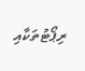ރިޕޯޓުތަކާއި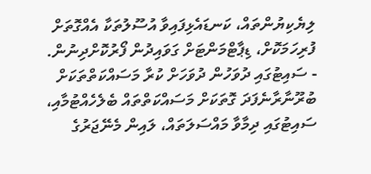ލިޔެކިޔުންތައް، ކަނޑައެޅިފައިވާ އުސޫލުތަކާ އެއްގޮތަށް ފުރިހަމަކޮށް، ޑިޕާޓްމަންޓަށް ގަވައިދުން ފޯރުކޮށްދިނުން.
- ސައިޓުގައި ދުވަހުން ދުވަހަށް ކުރާ މަސައްކަތްތަކަށް ބުރޫނާރާނެފަދަ ގޮތަކަށް މަސައްކަތްތައް ބެލެހެއްޓުމާއި، ސައިޓުގައި ދިމާވާ މައްސަލަތައް، ލައިން މެނޭޖަރުގެ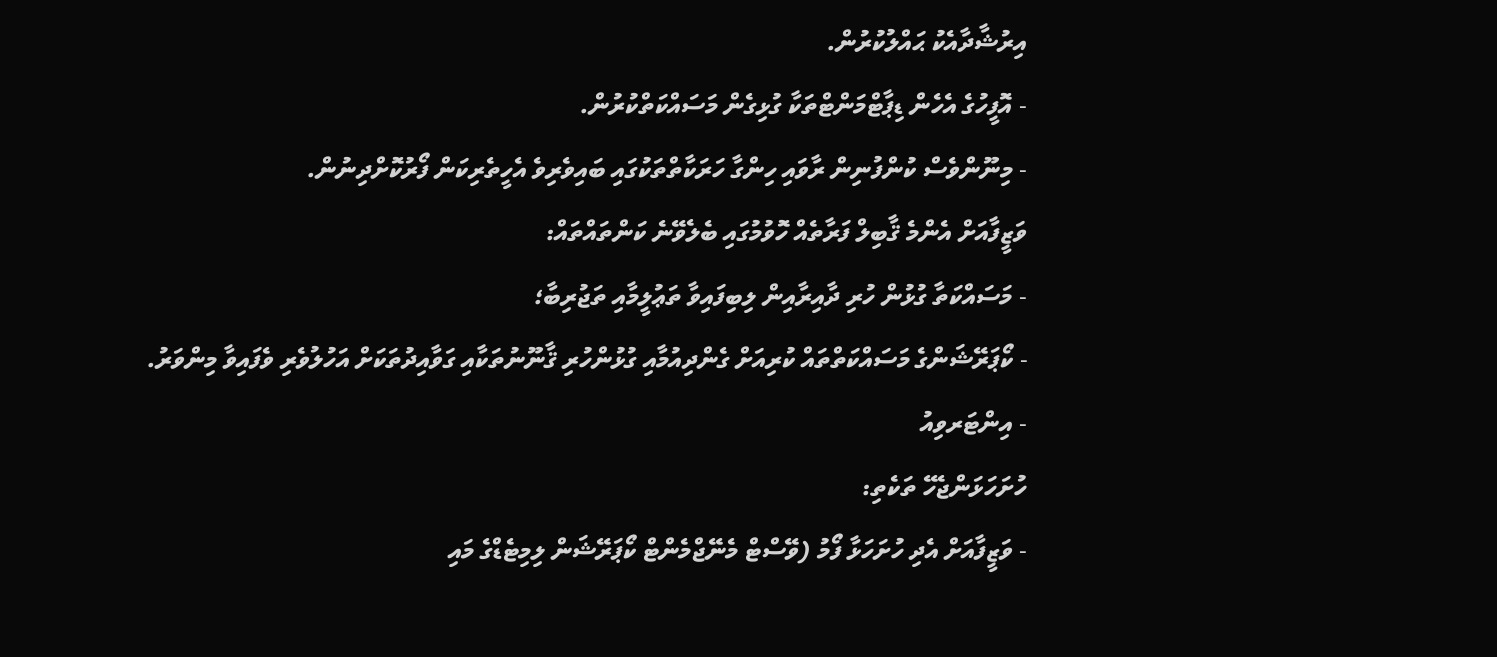އިރުޝާދާއެކު ޙައްލުކުރުން.
- އޮފީހުގެ އެހެން ޑިޕާޓްމަންޓްތަކާ ގުޅިގެން މަސައްކަތްކުރުން.
- މިނޫންވެސް ކުންފުނިން ރާވައި ހިންގާ ހަރަކާތްތަކުގައި ބައިވެރިވެ އެހީތެރިކަން ފޯރުކޮށްދިނުން.
ވަޒީފާއަށް އެންމެ ޤާބިލް ފަރާތެއް ހޮވުމުގައި ބެލެވޭނެ ކަންތައްތައް:
- މަސައްކަތާ ގުޅުން ހުރި ދާއިރާއިން ލިބިފައިވާ ތަޢުލީމާއި ތަޖުރިބާ؛
- ކޯޕަރޭޝަންގެ މަސައްކަތްތައް ކުރިއަށް ގެންދިއުމާއި ގުޅުންހުރި ޤާނޫނުތަކާއި ގަވާއިދުތަކަށް އަހުލުވެރި ވެފައިވާ މިންވަރު.
- އިންޓަރވިއު
ހުށަހަޅަންޖެހޭ ތަކެތި:
- ވަޒީފާއަށް އެދި ހުށަހަޅާ ފޯމު (ވޭސްޓް މެނޭޖްމެންޓް ކޯޕަރޭޝަން ލިމިޓެޑްގެ މައި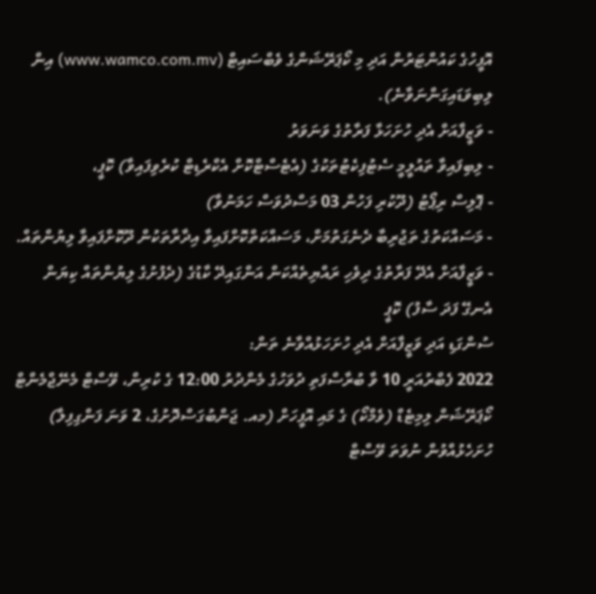އޮފީހުގެ ކައުންޓަރުން އަދި މި ކޯޕަރޭޝަންގެ ވެބްސައިޓް (www.wamco.com.mv) އިން ލިބިވަޑައިގަންނަވާނެ).
- ވަޒީފާއަށް އެދި ހުށަހަޅާ ފަރާތުގެ ވަނަވަރު
- ލިބިފައިވާ ތައުލީމީ ސެޓުފިކެޓުތަކުގެ (އެޓެސްޓްކޮށް އެކްރެޑިޓް ކުރެވިފައިވާ) ކޮޕީ،
- ޕޮލިސް ރިޕޯޓު (ދޫކުރި ފަހުން 03 މަސްދުވަސް ހަމަނުވާ)
- މަސައްކަތުގެ ތަޖުރިބާ ދެނެގަތުމަށް، މަސައްކަތްކޮށްފައިވާ އިދާރާތަކުން ދޫކޮށްފައިވާ ލިޔުންތައް.
- ވަޒީފާއަށް އެދޭ ފަރާތުގެ ދިވެހި ރައްޔިތެއްކަން އަންގައިދޭ ކާޑުގެ (ދެފުށުގެ ލިޔުންތައް ކިޔަން އެނގޭ ފަދަ ސާފު) ކޮޕީ
ސުންގަޑި އަދި ވަޒީފާއަށް އެދި ހުށަހަޅުއްވާނެ ތަން:
2022 ފެބްރުއަރީ 10 ވާ ބުރާސްފަތި ދުވަހުގެ މެންދުރު 12:00 ގެ ކުރިން، ވޭސްޓް މެނޭޖްމެންޓް ކޯޕަރޭޝަން ލިމިޓެޑް (ވެމްކޯ) ގެ މައި އޮފީހަށް (މއ. ޖަންބުގަސްދޮށުގެ، 2 ވަނަ ފަންގިފިލާ) ހުށަހެޅުއްވުން ނުވަތަ ވޭސްޓް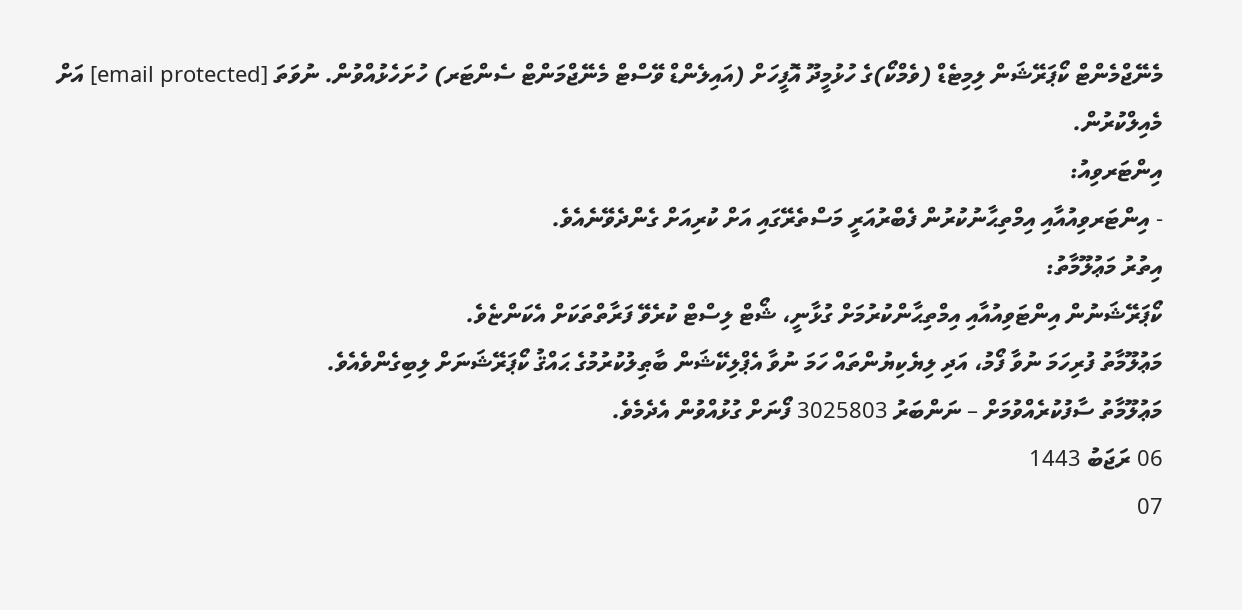މެނޭޖްމެންޓް ކޯޕަރޭޝަން ލިމިޓެޑް (ވެމްކޯ)ގެ ހުޅުމީދޫ އޮފީހަށް (އައިލެންޑް ވޭސްޓް މެނޭޖްމަންޓް ސެންޓަރ) ހުށަހެޅުއްވުން. ނުވަތަ [email protected] އަށް މެއިލްކުރުން.
އިންޓަރވިއު:
- އިންޓަރވިއުއާއި އިމްތިޙާނުކުރުން ފެބްރުއަރީ މަސްތެރޭގައި އަށް ކުރިއަށް ގެންދެވޭނެއެވެ.
އިތުރު މަޢުލޫމާތު:
ކޯޕަރޭޝަނުން އިންޓަވިއުއާއި އިމްތިޙާންކުރުމަށް ގުޅާނީ، ޝޯޓް ލިސްޓް ކުރެވޭ ފަރާތްތަކަށް އެކަންޏެވެ.
މަޢުލޫމާތު ފުރިހަމަ ނުވާ ފޯމު، އަދި ލިޔެކިޔުންތައް ހަމަ ނުވާ އެޕްލިކޭޝަން ބާޠިލުކުރުމުގެ ޙައްޤު ކޯޕަރޭޝަނަށް ލިބިގެންވެއެވެ.
މަޢުލޫމާތު ސާފުކުރެއްވުމަށް – ނަންބަރު 3025803 ފޯނަށް ގުޅުއްވުން އެދެމެވެ.
06 ރަޖަބު 1443
07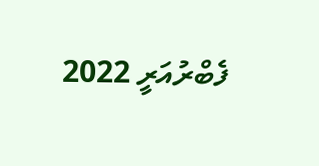ފެބްރުއަރީ 2022